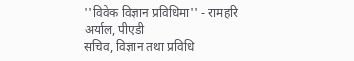''विवेक विज्ञान प्रविधिमा'' - रामहरि अर्याल, पीएडी
सचिव, विज्ञान तथा प्रविधि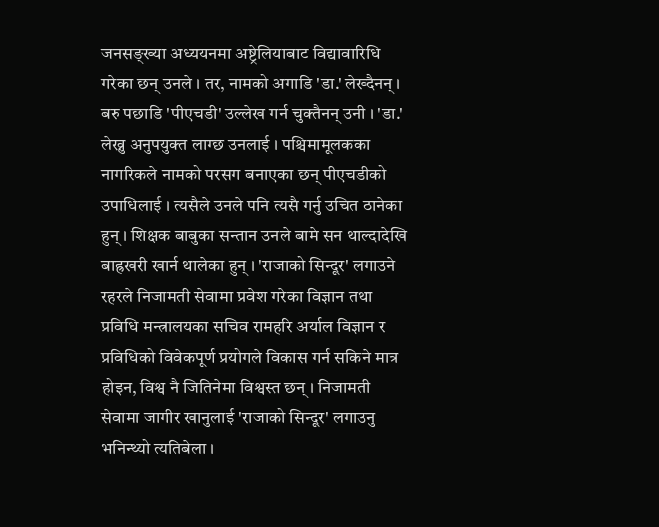जनसङ्ख्या अध्ययनमा अष्ट्रेलियाबाट विद्यावारिधि गरेका छन् उनले । तर, नामको अगाडि 'डा.' लेख्दैनन् । बरु पछाडि 'पीएचडी' उल्लेख गर्न चुक्तैनन् उनी । 'डा.' लेख्नु अनुपयुक्त लाग्छ उनलाई । पश्चिमामूलकका नागरिकले नामको परसग बनाएका छन् पीएचडीको उपाधिलाई । त्यसैले उनले पनि त्यसै गर्नु उचित ठानेका हुन् । शिक्षक बाबुका सन्तान उनले बामे सन थाल्दादेखि बाह्रखरी खार्न थालेका हुन् । 'राजाको सिन्दूर' लगाउने रहरले निजामती सेवामा प्रवेश गरेका विज्ञान तथा प्रविधि मन्त्रालयका सचिव रामहरि अर्याल विज्ञान र प्रविधिको विवेकपूर्ण प्रयोगले विकास गर्न सकिने मात्र होइन, विश्व नै जितिनेमा विश्वस्त छन् । निजामती सेवामा जागीर खानुलाई 'राजाको सिन्दूर' लगाउनु भनिन्थ्यो त्यतिबेला ।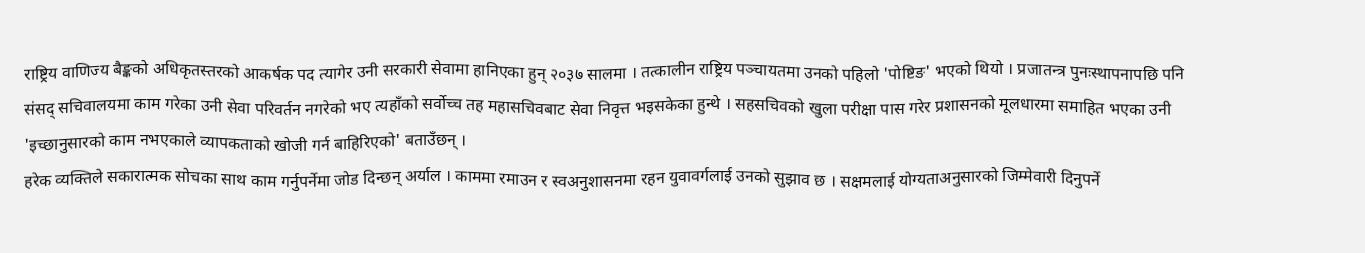राष्ट्रिय वाणिज्य बैङ्कको अधिकृतस्तरको आकर्षक पद त्यागेर उनी सरकारी सेवामा हानिएका हुन् २०३७ सालमा । तत्कालीन राष्ट्रिय पञ्चायतमा उनको पहिलो 'पोष्टिङ' भएको थियो । प्रजातन्त्र पुनःस्थापनापछि पनि संसद् सचिवालयमा काम गरेका उनी सेवा परिवर्तन नगरेको भए त्यहाँको सर्वोच्च तह महासचिवबाट सेवा निवृत्त भइसकेका हुन्थे । सहसचिवको खुला परीक्षा पास गरेर प्रशासनको मूलधारमा समाहित भएका उनी 'इच्छानुसारको काम नभएकाले व्यापकताको खोजी गर्न बाहिरिएको' बताउँछन् ।
हरेक व्यक्तिले सकारात्मक सोचका साथ काम गर्नुपर्नेमा जोड दिन्छन् अर्याल । काममा रमाउन र स्वअनुशासनमा रहन युवावर्गलाई उनको सुझाव छ । सक्षमलाई योग्यताअनुसारको जिम्मेवारी दिनुपर्ने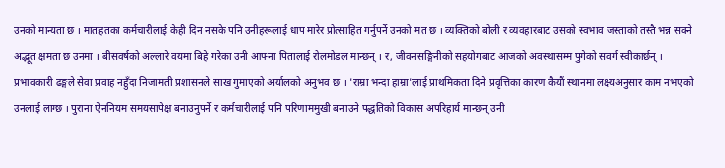उनको मान्यता छ । मातहतका कर्मचारीलाई केही दिन नसके पनि उनीहरूलाई धाप मारेर प्रोत्साहित गर्नुपर्ने उनको मत छ । व्यक्तिको बोली र व्यवहारबाट उसको स्वभाव जस्ताको तस्तै भन्न सक्ने अद्भूत क्षमता छ उनमा । बीसवर्षको अल्लारे वयमा बिहे गरेका उनी आफ्ना पितालाई रोलमोडल मान्छन् । र, जीवनसङ्गिनीको सहयोगबाट आजको अवस्थासम्म पुगेको सवर्ग स्वीकार्छन् ।
प्रभावकारी ढङ्गले सेवा प्रवाह नहुँदा निजामती प्रशासनले साख गुमाएको अर्यालको अनुभव छ । 'राम्रा भन्दा हाम्रा'लाई प्राथमिकता दिने प्रवृत्तिका कारण कैयौं स्थानमा लक्ष्यअनुसार काम नभएको उनलाई लाग्छ । पुराना ऐननियम समयसापेक्ष बनाउनुपर्ने र कर्मचारीलाई पनि परिणाममुखी बनाउने पद्धतिको विकास अपरिहार्य मान्छन् उनी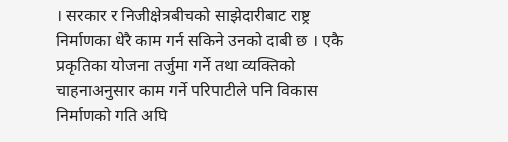। सरकार र निजीक्षेत्रबीचको साझेदारीबाट राष्ट्र निर्माणका धेरै काम गर्न सकिने उनको दाबी छ । एकै प्रकृतिका योजना तर्जुमा गर्ने तथा व्यक्तिको चाहनाअनुसार काम गर्ने परिपाटीले पनि विकास निर्माणको गति अघि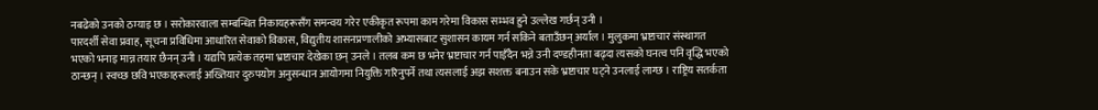नबढेको उनको ठम्याइ छ । सरोकारवाला सम्बन्धित निकायहरूसँग समन्वय गरेर एकीकृत रूपमा काम गरेमा विकास सम्भव हुने उल्लेख गर्छन् उनी ।
पारदर्शी सेवा प्रवाह, सूचना प्रविधिमा आधारित सेवाको विकास, विद्युतीय शासनप्रणालीको अभ्यासबाट सुशासन कायम गर्न सकिने बताउँछन् अर्याल । मुलुकमा भ्रष्टाचार संस्थागत भएको भनाइ मान्न तयार छैनन् उनी । यद्यपि प्रत्येक तहमा भ्रष्टाचार देखेका छन् उनले । तलब कम छ भनेर भ्रष्टाचार गर्न पाइँदैन भन्ने उनी दण्डहीनता बढ्दा त्यसको घनत्व पनि वृद्धि भएको ठान्छन् । स्वच्छ छवि भएकाहरूलाई अख्तियार दुरुपयोग अनुसन्धान आयोगमा नियुक्ति गरिनुपर्ने तथा त्यसलाई अझ सशक्त बनाउन सके भ्रष्टाचार घट्ने उनलाई लाग्छ । राष्ट्रिय सतर्कता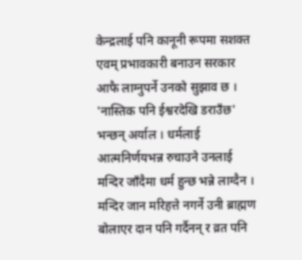केन्द्रलाई पनि कानूनी रूपमा सशक्त एवम् प्रभावकारी बनाउन सरकार आफै लाग्नुपर्ने उनको सुझाव छ ।
'नास्तिक पनि ईश्वरदेखि डराउँछ' भन्छन् अर्याल । धर्मलाई आत्मनिर्णयभन्न रुचाउने उनलाई मन्दिर जाँदैमा धर्म हुन्छ भन्ने लाग्दैन । मन्दिर जान मरिहत्ते नगर्ने उनी ब्राह्मण बोलाएर दान पनि गर्दैनन् र व्रत पनि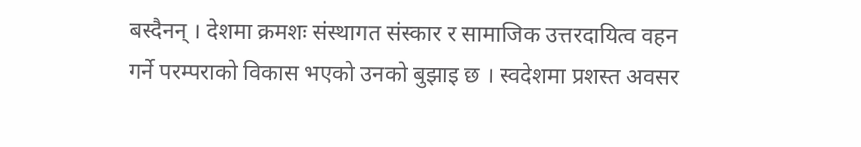बस्दैनन् । देशमा क्रमशः संस्थागत संस्कार र सामाजिक उत्तरदायित्व वहन गर्ने परम्पराको विकास भएको उनको बुझाइ छ । स्वदेशमा प्रशस्त अवसर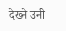देख्ने उनी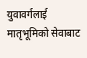युवावर्गलाई मातृभूमिको सेवाबाट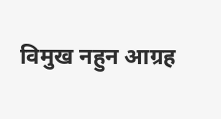विमुख नहुन आग्रह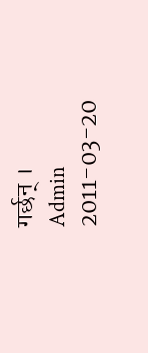गर्छन् ।
Admin 2011-03-20